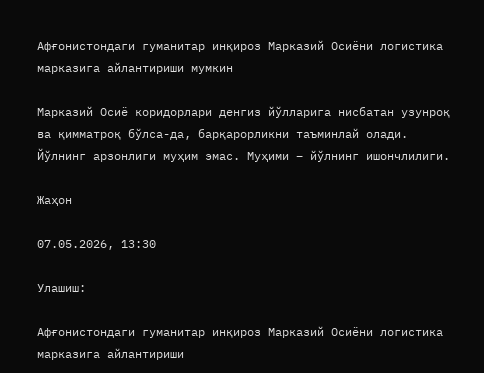Афғонистондаги гуманитар инқироз Марказий Осиёни логистика марказига айлантириши мумкин

Марказий Осиё коридорлари денгиз йўлларига нисбатан узунроқ ва қимматроқ бўлса-да, барқарорликни таъминлай олади. Йўлнинг арзонлиги муҳим эмас. Муҳими – йўлнинг ишончлилиги.

Жаҳон

07.05.2026, 13:30

Улашиш:

Афғонистондаги гуманитар инқироз Марказий Осиёни логистика марказига айлантириши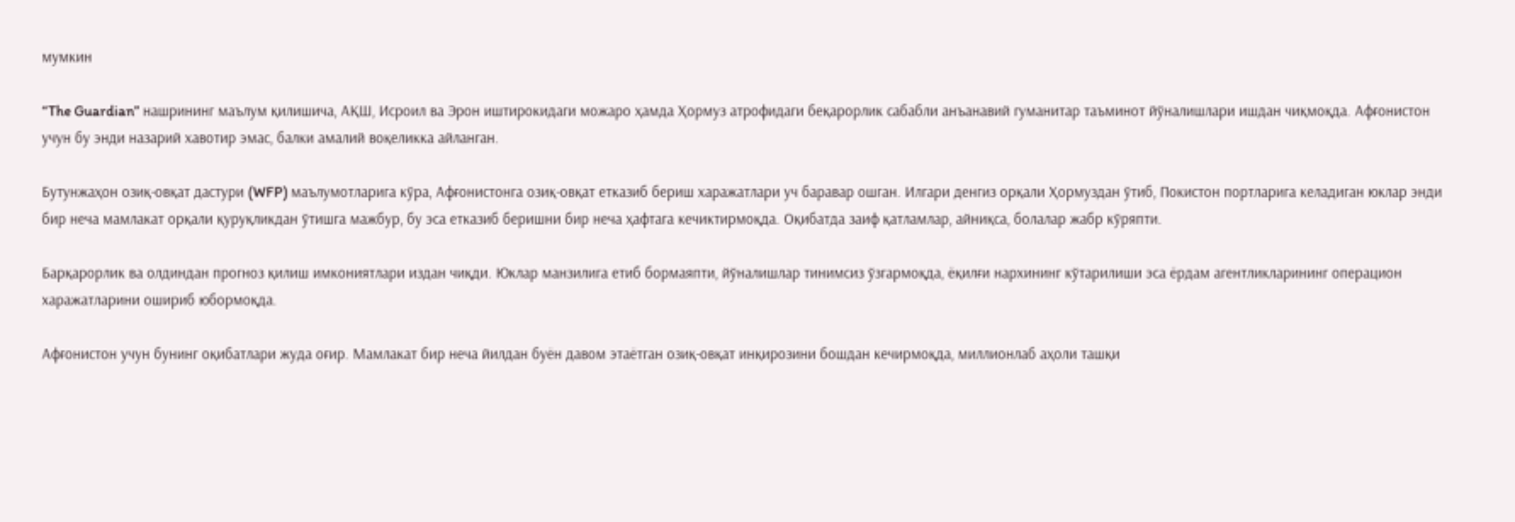мумкин

“The Guardian” нашрининг маълум қилишича, АҚШ, Исроил ва Эрон иштирокидаги можаро ҳамда Ҳормуз атрофидаги беқарорлик сабабли анъанавий гуманитар таъминот йўналишлари ишдан чиқмоқда. Афғонистон учун бу энди назарий хавотир эмас, балки амалий воқеликка айланган.

Бутунжаҳон озиқ-овқат дастури (WFP) маълумотларига кўра, Афғонистонга озиқ-овқат етказиб бериш харажатлари уч баравар ошган. Илгари денгиз орқали Ҳормуздан ўтиб, Покистон портларига келадиган юклар энди бир неча мамлакат орқали қуруқликдан ўтишга мажбур, бу эса етказиб беришни бир неча ҳафтага кечиктирмоқда. Оқибатда заиф қатламлар, айниқса, болалар жабр кўряпти.

Барқарорлик ва олдиндан прогноз қилиш имкониятлари издан чиқди. Юклар манзилига етиб бормаяпти, йўналишлар тинимсиз ўзгармоқда, ёқилғи нархининг кўтарилиши эса ёрдам агентликларининг операцион харажатларини ошириб юбормоқда.

Афғонистон учун бунинг оқибатлари жуда оғир. Мамлакат бир неча йилдан буён давом этаётган озиқ-овқат инқирозини бошдан кечирмоқда, миллионлаб аҳоли ташқи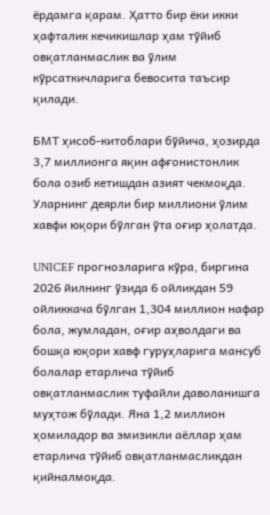ёрдамга қарам. Ҳатто бир ёки икки ҳафталик кечикишлар ҳам тўйиб овқатланмаслик ва ўлим кўрсаткичларига бевосита таъсир қилади.

БМТ ҳисоб-китоблари бўйича, ҳозирда 3,7 миллионга яқин афғонистонлик бола озиб кетишдан азият чекмоқда. Уларнинг деярли бир миллиони ўлим хавфи юқори бўлган ўта оғир ҳолатда.

UNICEF прогнозларига кўра, биргина 2026 йилнинг ўзида 6 ойликдан 59 ойликкача бўлган 1,304 миллион нафар бола, жумладан, оғир аҳволдаги ва бошқа юқори хавф гуруҳларига мансуб болалар етарлича тўйиб овқатланмаслик туфайли даволанишга муҳтож бўлади. Яна 1,2 миллион ҳомиладор ва эмизикли аёллар ҳам етарлича тўйиб овқатланмасликдан қийналмоқда.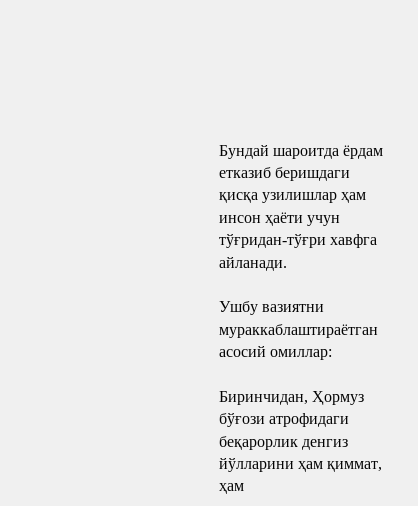Бундай шароитда ёрдам етказиб беришдаги қисқа узилишлар ҳам инсон ҳаёти учун тўғридан-тўғри хавфга айланади.

Ушбу вазиятни мураккаблаштираётган асосий омиллар:

Биринчидан, Ҳормуз бўғози атрофидаги беқарорлик денгиз йўлларини ҳам қиммат, ҳам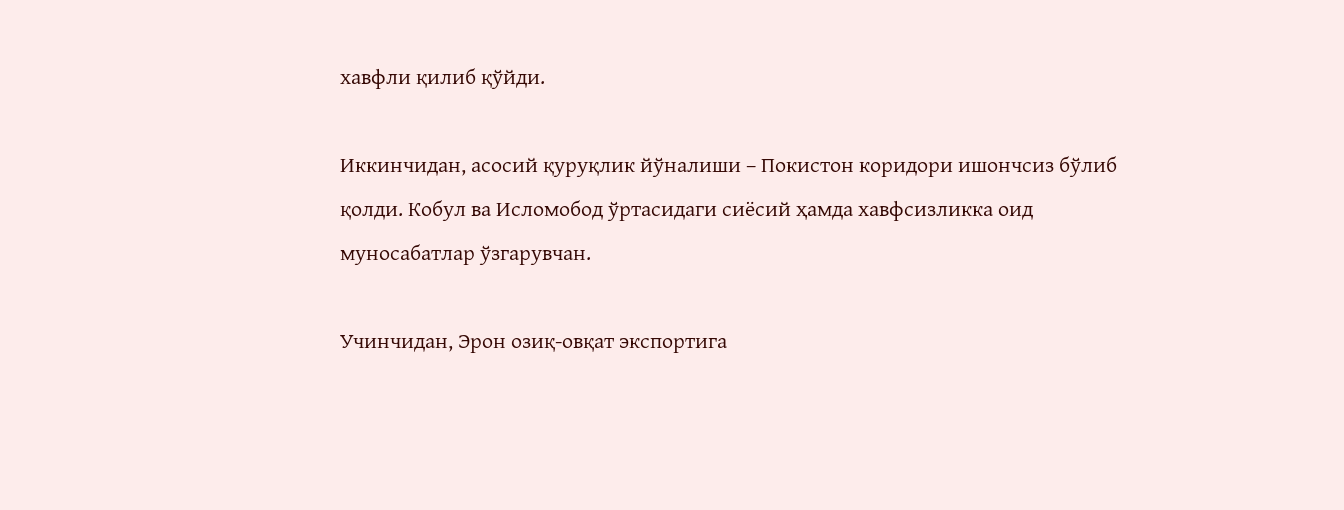хавфли қилиб қўйди.

Иккинчидан, асосий қуруқлик йўналиши – Покистон коридори ишончсиз бўлиб қолди. Кобул ва Исломобод ўртасидаги сиёсий ҳамда хавфсизликка оид муносабатлар ўзгарувчан.

Учинчидан, Эрон озиқ-овқат экспортига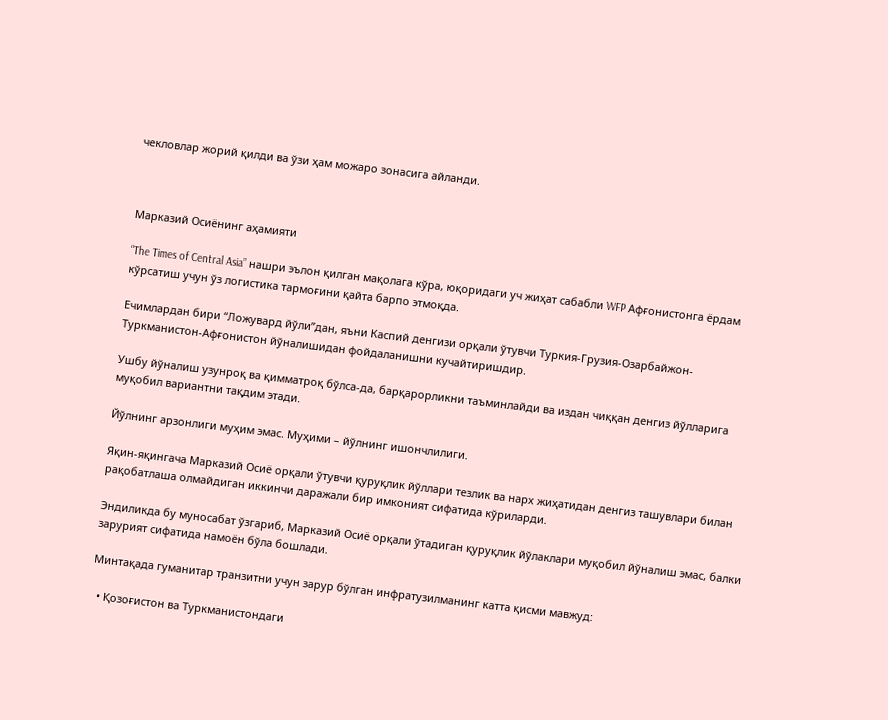чекловлар жорий қилди ва ўзи ҳам можаро зонасига айланди.



Марказий Осиёнинг аҳамияти

“The Times of Central Asia” нашри эълон қилган мақолага кўра, юқоридаги уч жиҳат сабабли WFP Афғонистонга ёрдам кўрсатиш учун ўз логистика тармоғини қайта барпо этмоқда.

Ечимлардан бири “Ложувард йўли”дан, яъни Каспий денгизи орқали ўтувчи Туркия-Грузия-Озарбайжон-Туркманистон-Афғонистон йўналишидан фойдаланишни кучайтиришдир.

Ушбу йўналиш узунроқ ва қимматроқ бўлса-да, барқарорликни таъминлайди ва издан чиққан денгиз йўлларига муқобил вариантни тақдим этади.

Йўлнинг арзонлиги муҳим эмас. Муҳими – йўлнинг ишончлилиги.

Яқин-яқингача Марказий Осиё орқали ўтувчи қуруқлик йўллари тезлик ва нарх жиҳатидан денгиз ташувлари билан рақобатлаша олмайдиган иккинчи даражали бир имконият сифатида кўриларди.

Эндиликда бу муносабат ўзгариб, Марказий Осиё орқали ўтадиган қуруқлик йўлаклари муқобил йўналиш эмас, балки зарурият сифатида намоён бўла бошлади.

Минтақада гуманитар транзитни учун зарур бўлган инфратузилманинг катта қисми мавжуд:

  • Қозоғистон ва Туркманистондаги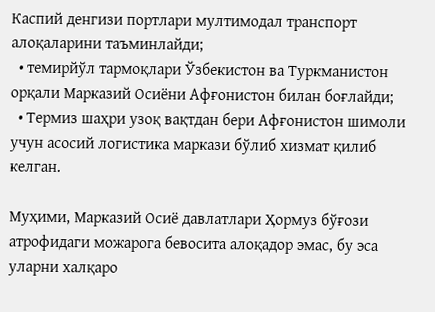Каспий денгизи портлари мултимодал транспорт алоқаларини таъминлайди;
  • темирйўл тармоқлари Ўзбекистон ва Туркманистон орқали Марказий Осиёни Афғонистон билан боғлайди;
  • Термиз шаҳри узоқ вақтдан бери Афғонистон шимоли учун асосий логистика маркази бўлиб хизмат қилиб келган.

Муҳими, Марказий Осиё давлатлари Ҳормуз бўғози атрофидаги можарога бевосита алоқадор эмас, бу эса уларни халқаро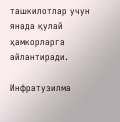ташкилотлар учун янада қулай ҳамкорларга айлантиради.

Инфратузилма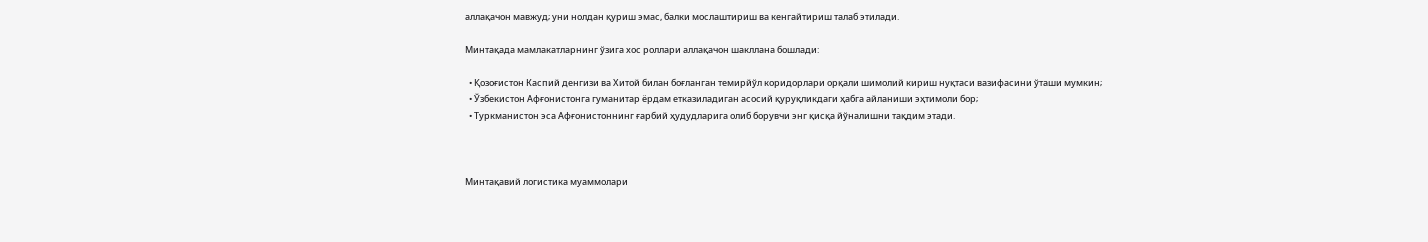аллақачон мавжуд; уни нолдан қуриш эмас, балки мослаштириш ва кенгайтириш талаб этилади.

Минтақада мамлакатларнинг ўзига хос роллари аллақачон шакллана бошлади:

  • Қозоғистон Каспий денгизи ва Хитой билан боғланган темирйўл коридорлари орқали шимолий кириш нуқтаси вазифасини ўташи мумкин;
  • Ўзбекистон Афғонистонга гуманитар ёрдам етказиладиган асосий қуруқликдаги ҳабга айланиши эҳтимоли бор;
  • Туркманистон эса Афғонистоннинг ғарбий ҳудудларига олиб борувчи энг қисқа йўналишни тақдим этади.



Минтақавий логистика муаммолари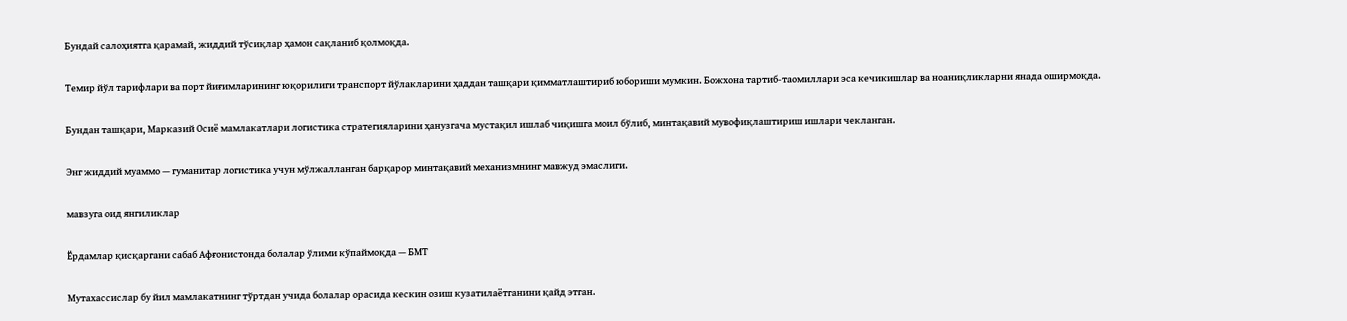Бундай салоҳиятга қарамай, жиддий тўсиқлар ҳамон сақланиб қолмоқда.

Темир йўл тарифлари ва порт йиғимларининг юқорилиги транспорт йўлакларини ҳаддан ташқари қимматлаштириб юбориши мумкин. Божхона тартиб-таомиллари эса кечикишлар ва ноаниқликларни янада оширмоқда.

Бундан ташқари, Марказий Осиё мамлакатлари логистика стратегияларини ҳанузгача мустақил ишлаб чиқишга моил бўлиб, минтақавий мувофиқлаштириш ишлари чекланган.

Энг жиддий муаммо — гуманитар логистика учун мўлжалланган барқарор минтақавий механизмнинг мавжуд эмаслиги.

мавзуга оид янгиликлар

Ёрдамлар қисқаргани сабаб Афғонистонда болалар ўлими кўпаймоқда — БМТ

Мутахассислар бу йил мамлакатнинг тўртдан учида болалар орасида кескин озиш кузатилаётганини қайд этган.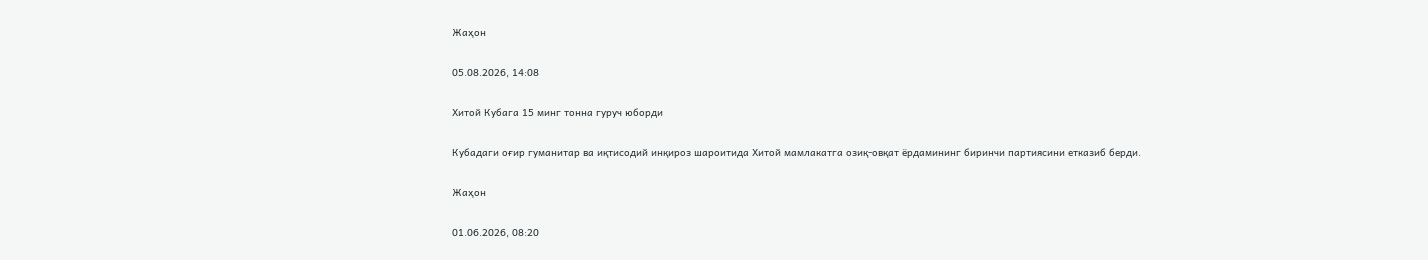Жаҳон

05.08.2026, 14:08

Хитой Кубага 15 минг тонна гуруч юборди

Кубадаги оғир гуманитар ва иқтисодий инқироз шароитида Хитой мамлакатга озиқ-овқат ёрдамининг биринчи партиясини етказиб берди.

Жаҳон

01.06.2026, 08:20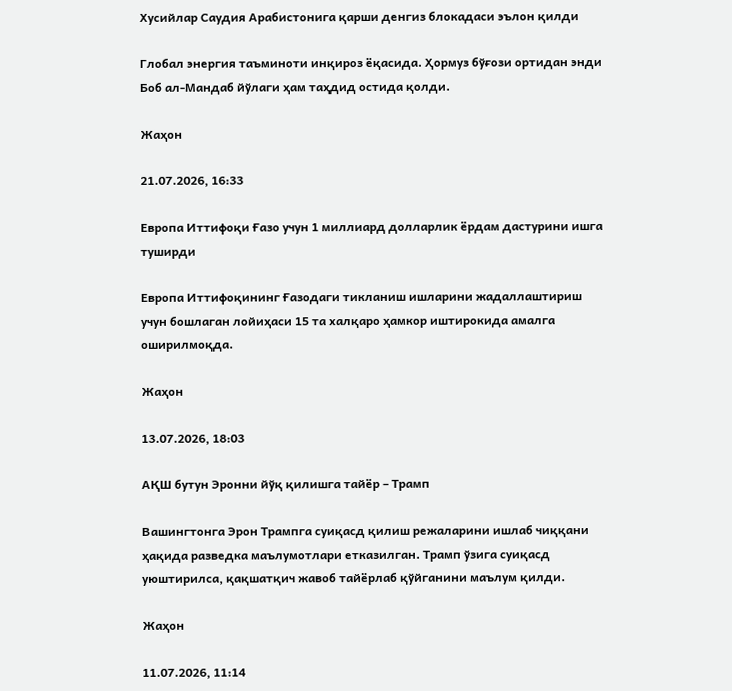Хусийлар Саудия Арабистонига қарши денгиз блокадаси эълон қилди

Глобал энергия таъминоти инқироз ёқасида. Ҳормуз бўғози ортидан энди Боб ал-Мандаб йўлаги ҳам таҳдид остида қолди.

Жаҳон

21.07.2026, 16:33

Европа Иттифоқи Ғазо учун 1 миллиард долларлик ёрдам дастурини ишга туширди

Европа Иттифоқининг Ғазодаги тикланиш ишларини жадаллаштириш учун бошлаган лойиҳаси 15 та халқаро ҳамкор иштирокида амалга оширилмоқда.

Жаҳон

13.07.2026, 18:03

АҚШ бутун Эронни йўқ қилишга тайёр – Трамп

Вашингтонга Эрон Трампга суиқасд қилиш режаларини ишлаб чиққани ҳақида разведка маълумотлари етказилган. Трамп ўзига суиқасд уюштирилса, қақшатқич жавоб тайёрлаб қўйганини маълум қилди.

Жаҳон

11.07.2026, 11:14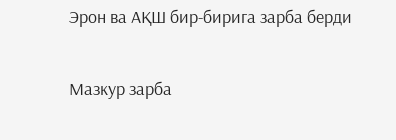Эрон ва АҚШ бир-бирига зарба берди

Мазкур зарба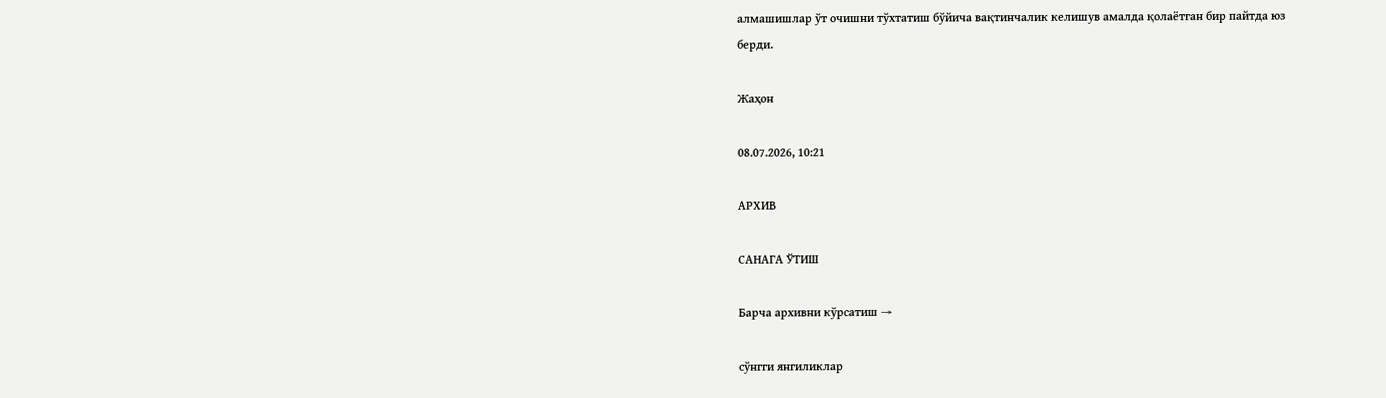алмашишлар ўт очишни тўхтатиш бўйича вақтинчалик келишув амалда қолаётган бир пайтда юз берди.

Жаҳон

08.07.2026, 10:21

АРХИВ

САНАГА ЎТИШ

Барча архивни кўрсатиш →

сўнгги янгиликлар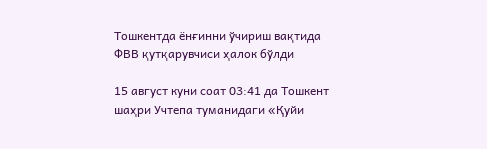Тошкентда ёнғинни ўчириш вақтида ФВВ қутқарувчиси ҳалок бўлди

15 август куни соат 03:41 да Тошкент шаҳри Учтепа туманидаги «Қуйи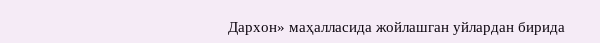Дархон» маҳалласида жойлашган уйлардан бирида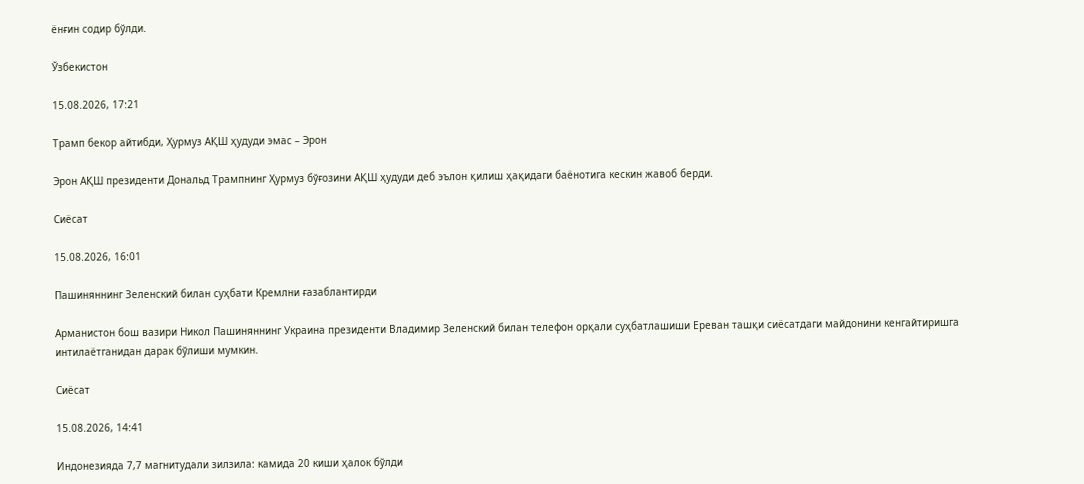ёнғин содир бўлди.

Ўзбекистон

15.08.2026, 17:21

Трамп бекор айтибди, Ҳурмуз АҚШ ҳудуди эмас – Эрон

Эрон АҚШ президенти Дональд Трампнинг Ҳурмуз бўғозини АҚШ ҳудуди деб эълон қилиш ҳақидаги баёнотига кескин жавоб берди.

Сиёсат

15.08.2026, 16:01

Пашиняннинг Зеленский билан суҳбати Кремлни ғазаблантирди

Арманистон бош вазири Никол Пашиняннинг Украина президенти Владимир Зеленский билан телефон орқали суҳбатлашиши Ереван ташқи сиёсатдаги майдонини кенгайтиришга интилаётганидан дарак бўлиши мумкин.

Сиёсат

15.08.2026, 14:41

Индонезияда 7,7 магнитудали зилзила: камида 20 киши ҳалок бўлди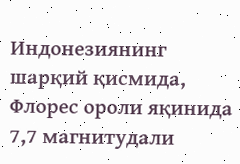Индонезиянинг шарқий қисмида, Флорес ороли яқинида 7,7 магнитудали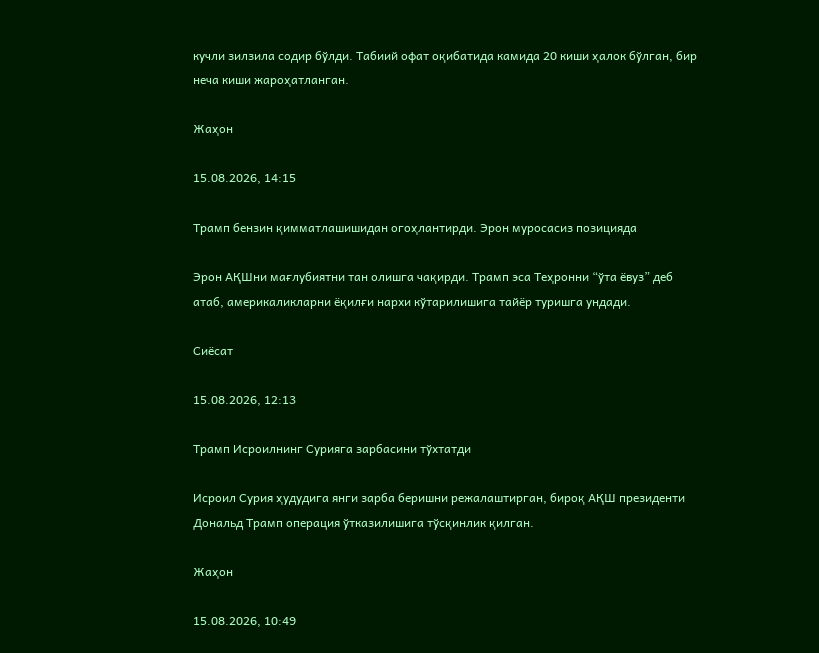кучли зилзила содир бўлди. Табиий офат оқибатида камида 20 киши ҳалок бўлган, бир неча киши жароҳатланган.

Жаҳон

15.08.2026, 14:15

Трамп бензин қимматлашишидан огоҳлантирди. Эрон муросасиз позицияда

Эрон АҚШни мағлубиятни тан олишга чақирди. Трамп эса Теҳронни “ўта ёвуз” деб атаб, америкаликларни ёқилғи нархи кўтарилишига тайёр туришга ундади.

Сиёсат

15.08.2026, 12:13

Трамп Исроилнинг Сурияга зарбасини тўхтатди

Исроил Сурия ҳудудига янги зарба беришни режалаштирган, бироқ АҚШ президенти Дональд Трамп операция ўтказилишига тўсқинлик қилган.

Жаҳон

15.08.2026, 10:49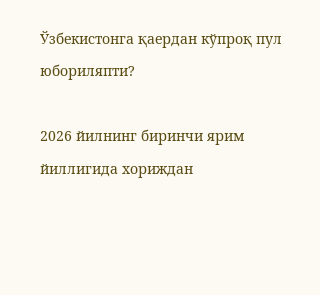Ўзбекистонга қаердан кўпроқ пул юбориляпти?

2026 йилнинг биринчи ярим йиллигида хориждан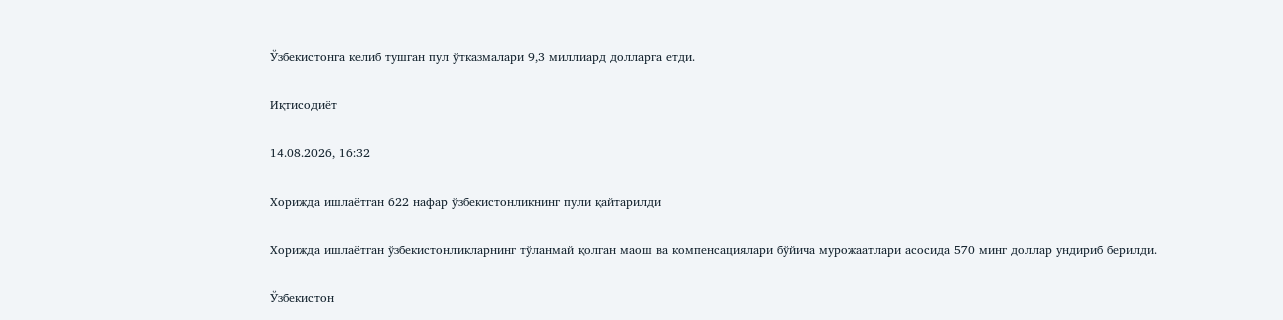Ўзбекистонга келиб тушган пул ўтказмалари 9,3 миллиард долларга етди.

Иқтисодиёт

14.08.2026, 16:32

Хорижда ишлаётган 622 нафар ўзбекистонликнинг пули қайтарилди

Хорижда ишлаётган ўзбекистонликларнинг тўланмай қолган маош ва компенсациялари бўйича мурожаатлари асосида 570 минг доллар ундириб берилди.

Ўзбекистон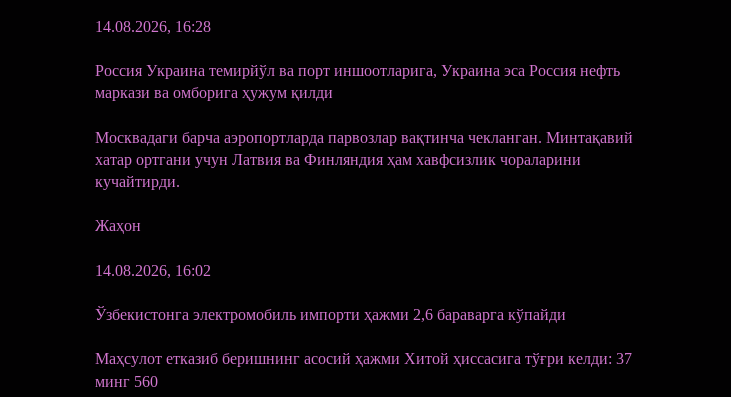14.08.2026, 16:28

Россия Украина темирйўл ва порт иншоотларига, Украина эса Россия нефть маркази ва омборига ҳужум қилди

Москвадаги барча аэропортларда парвозлар вақтинча чекланган. Минтақавий хатар ортгани учун Латвия ва Финляндия ҳам хавфсизлик чораларини кучайтирди.

Жаҳон

14.08.2026, 16:02

Ўзбекистонга электромобиль импорти ҳажми 2,6 бараварга кўпайди

Маҳсулот етказиб беришнинг асосий ҳажми Хитой ҳиссасига тўғри келди: 37 минг 560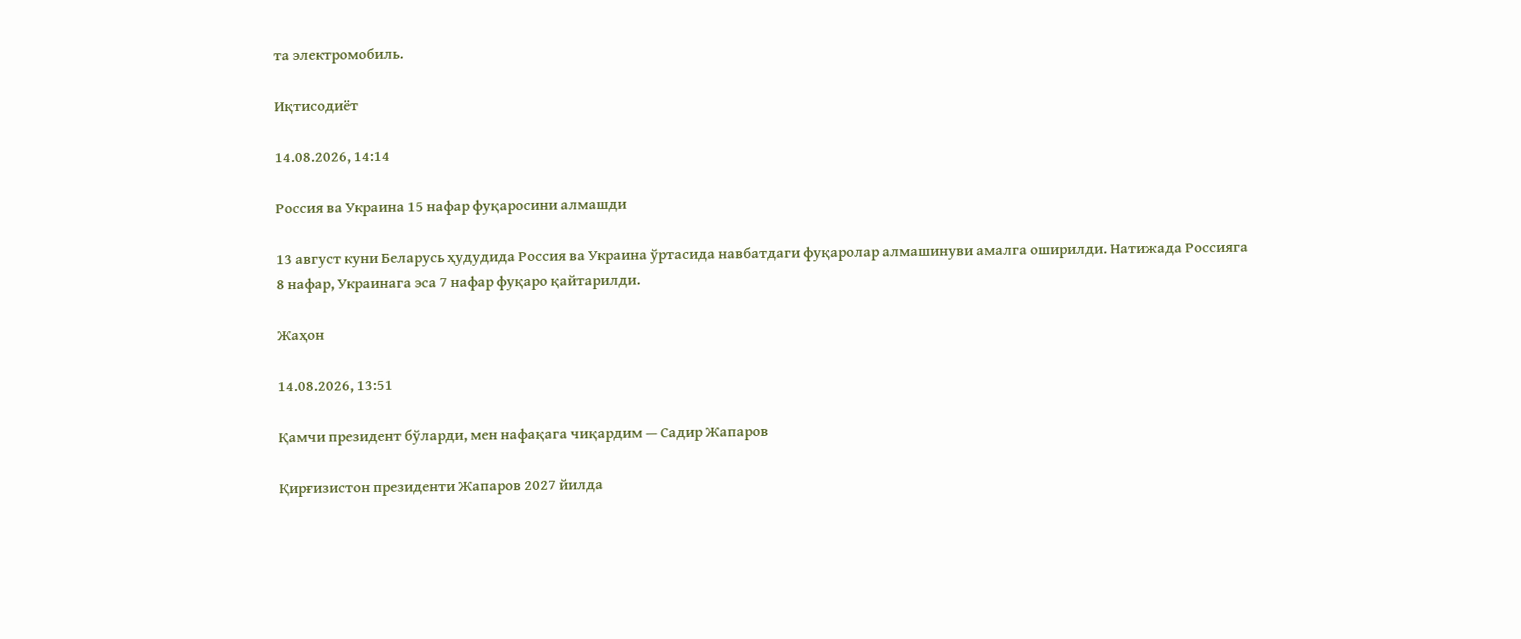та электромобиль.

Иқтисодиёт

14.08.2026, 14:14

Россия ва Украина 15 нафар фуқаросини алмашди

13 август куни Беларусь ҳудудида Россия ва Украина ўртасида навбатдаги фуқаролар алмашинуви амалга оширилди. Натижада Россияга 8 нафар, Украинага эса 7 нафар фуқаро қайтарилди.

Жаҳон

14.08.2026, 13:51

Қамчи президент бўларди, мен нафақага чиқардим — Садир Жапаров

Қирғизистон президенти Жапаров 2027 йилда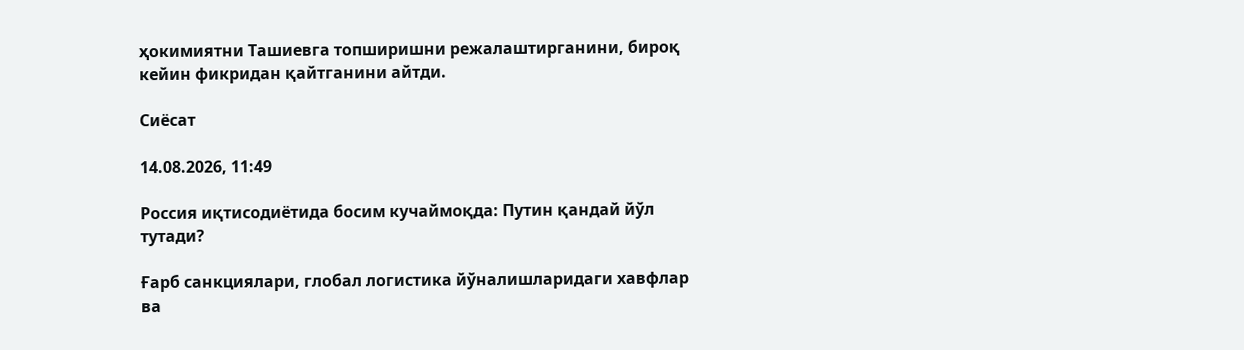ҳокимиятни Ташиевга топширишни режалаштирганини, бироқ кейин фикридан қайтганини айтди.

Сиёсат

14.08.2026, 11:49

Россия иқтисодиётида босим кучаймоқда: Путин қандай йўл тутади?

Ғарб санкциялари, глобал логистика йўналишларидаги хавфлар ва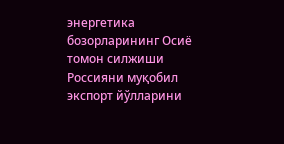энергетика бозорларининг Осиё томон силжиши Россияни муқобил экспорт йўлларини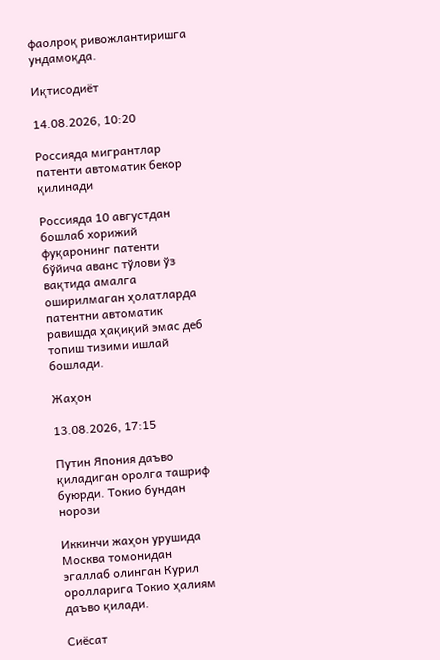фаолроқ ривожлантиришга ундамоқда.

Иқтисодиёт

14.08.2026, 10:20

Россияда мигрантлар патенти автоматик бекор қилинади

Россияда 10 августдан бошлаб хорижий фуқаронинг патенти бўйича аванс тўлови ўз вақтида амалга оширилмаган ҳолатларда патентни автоматик равишда ҳақиқий эмас деб топиш тизими ишлай бошлади.

Жаҳон

13.08.2026, 17:15

Путин Япония даъво қиладиган оролга ташриф буюрди. Токио бундан норози

Иккинчи жаҳон урушида Москва томонидан эгаллаб олинган Курил оролларига Токио ҳалиям даъво қилади.

Сиёсат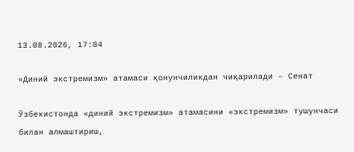13.08.2026, 17:04

«Диний экстремизм» атамаси қонунчиликдан чиқарилади – Сенат

Ўзбекистонда «диний экстремизм» атамасини «экстремизм» тушунчаси билан алмаштириш,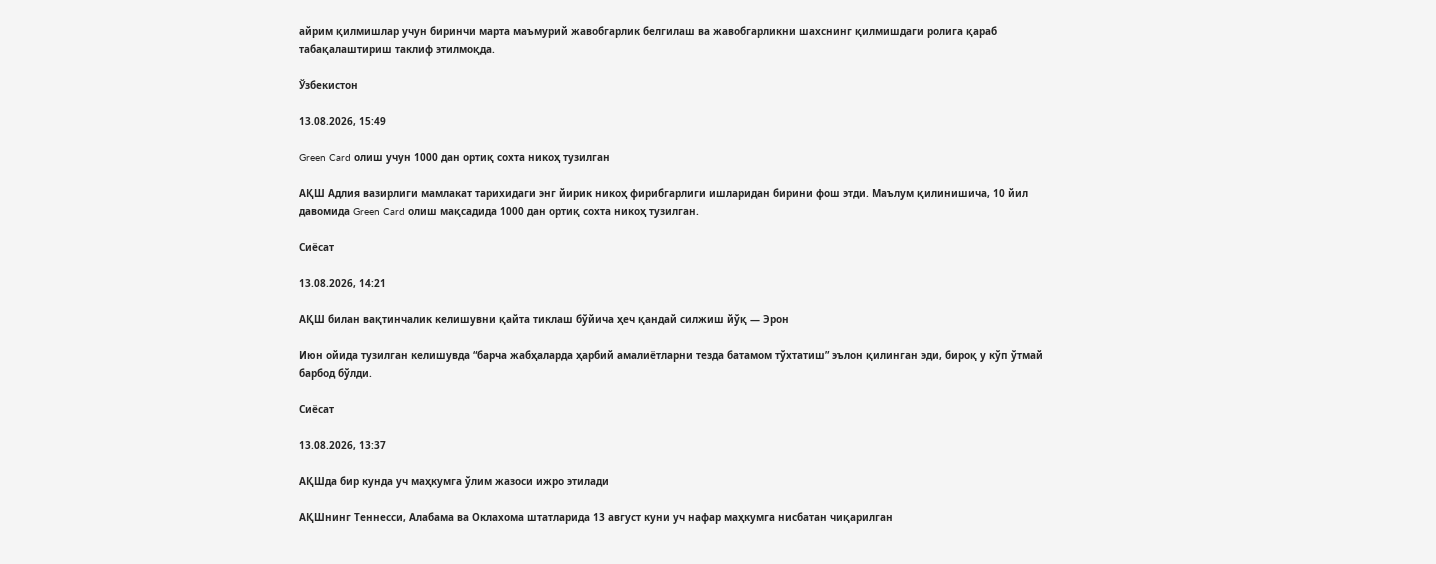айрим қилмишлар учун биринчи марта маъмурий жавобгарлик белгилаш ва жавобгарликни шахснинг қилмишдаги ролига қараб табақалаштириш таклиф этилмоқда.

Ўзбекистон

13.08.2026, 15:49

Green Card олиш учун 1000 дан ортиқ сохта никоҳ тузилган

АҚШ Адлия вазирлиги мамлакат тарихидаги энг йирик никоҳ фирибгарлиги ишларидан бирини фош этди. Маълум қилинишича, 10 йил давомида Green Card олиш мақсадида 1000 дан ортиқ сохта никоҳ тузилган.

Сиёсат

13.08.2026, 14:21

АҚШ билан вақтинчалик келишувни қайта тиклаш бўйича ҳеч қандай силжиш йўқ — Эрон

Июн ойида тузилган келишувда “барча жабҳаларда ҳарбий амалиётларни тезда батамом тўхтатиш” эълон қилинган эди, бироқ у кўп ўтмай барбод бўлди.

Сиёсат

13.08.2026, 13:37

АҚШда бир кунда уч маҳкумга ўлим жазоси ижро этилади

АҚШнинг Теннесси, Алабама ва Оклахома штатларида 13 август куни уч нафар маҳкумга нисбатан чиқарилган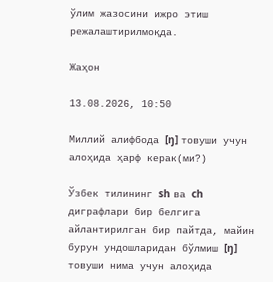ўлим жазосини ижро этиш режалаштирилмоқда.

Жаҳон

13.08.2026, 10:50

Миллий алифбода [ŋ] товуши учун алоҳида ҳарф керак(ми?)

Ўзбек тилининг sh ва ch диграфлари бир белгига айлантирилган бир пайтда, майин бурун ундошларидан бўлмиш [ŋ] товуши нима учун алоҳида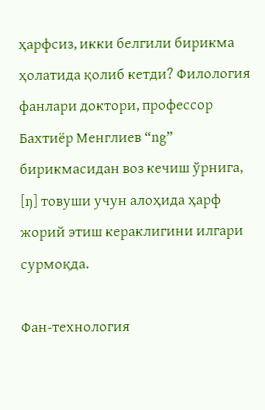ҳарфсиз, икки белгили бирикма ҳолатида қолиб кетди? Филология фанлари доктори, профессор Бахтиёр Менглиев “ng” бирикмасидан воз кечиш ўрнига, [ŋ] товуши учун алоҳида ҳарф жорий этиш кераклигини илгари сурмоқда.

Фан-технология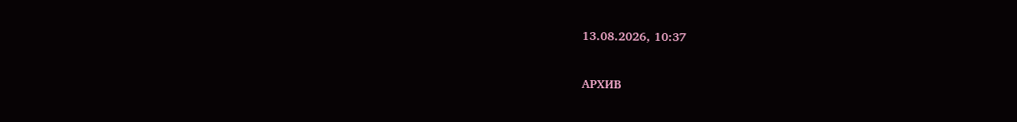13.08.2026, 10:37

АРХИВ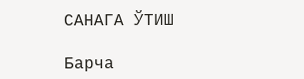САНАГА ЎТИШ

Барча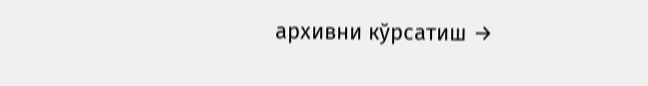архивни кўрсатиш →